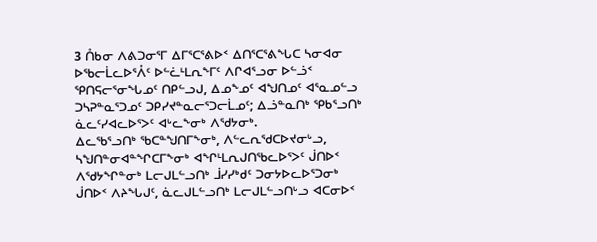3 ᑍᑲᓂ ᐱᕕᑐᓂᕐᒥ ᐃᒥᕐᑕᕐᕕᐅᑉ ᐃᑎᕐᑕᕐᕕᖓᑕ ᓴᓂᐊᓂ ᐅᖃᓕᒫᓚᐅᕐᐰᑦ ᐅᓪᓛᒻᒪᕆᖕᒥᑦ ᐱᒋᐊᕐᓗᓂ ᐅᓪᓘᑉ ᕿᑎᕋᓕᕐᓂᖓᓄᑦ ᑎᑭᓪᓗᒍ, ᐃᓄᖕᓄᑦ ᐊᖑᑎᓄᑦ ᐊᕐᓇᓄᓪᓗ ᑐᓴᕈᓐᓇᕐᑐᓄᑦ ᑐᑭᓯᔪᓐᓇᓕᕐᑐᓕᒫᓄᑦ; ᐃᓘᓐᓇᑎᒃ ᕿᑲᕐᓗᑎᒃ ᓈᓚᑦᓯᐊᓚᐅᕐᐳᑦ ᐊᒡᓚᖕᓂᒃ ᐱᖁᔭᓂᒃ.
ᐃᓚᖃᕐᓗᑎᒃ ᖃᑕᓐᖑᑎᒥᖕᓂᒃ, ᐱᓪᓚᕆᖁᑕᐅᔪᓂᒡᓗ, ᓴᖑᑎᓐᓂᐊᓐᖏᑕᒥᖕᓂᒃ ᐊᖏᒻᒪᕆᒍᑎᖃᓚᐅᕐᐳᑦ ᒎᑎᐅᑉ ᐱᖁᔭᖏᓐᓂᒃ ᒪᓕᒍᒪᓪᓗᑎᒃ ᒨᓯᓯᒃᑯᑦ ᑐᓂᔭᐅᓚᐅᕐᑐᓂᒃ ᒎᑎᐅᑉ ᐱᔨᖓᒍᑦ, ᓈᓚᒍᒪᓪᓗᑎᒃ ᒪᓕᒍᒪᓪᓗᑎᒡᓗ ᐊᑕᓂᐅᑉ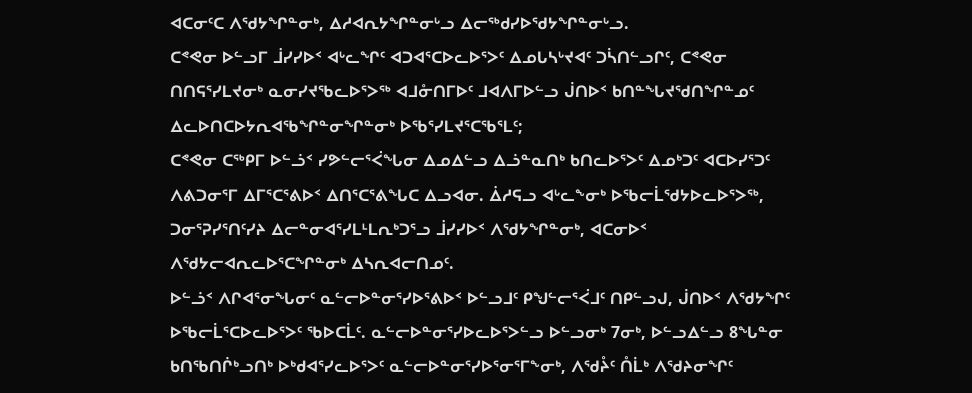ᐊᑕᓂᑦᑕ ᐱᖁᔭᖏᓐᓂᒃ, ᐃᓱᐊᕆᔭᖏᓐᓂᒡᓗ ᐃᓕᖅᑯᓯᐅᖁᔭᖏᓐᓂᒡᓗ.
ᑕᕝᕙᓂ ᐅᓪᓗᒥ ᒨᓯᓯᐅᑉ ᐊᒡᓚᖏᑦ ᐊᑐᐊᕐᑕᐅᓚᐅᕐᐳᑦ ᐃᓄᒐᓴᒡᔪᐊᑦ ᑐᓵᑎᓪᓗᒋᑦ, ᑕᕝᕙᓂ ᑎᑎᕋᕐᓯᒪᔪᓂᒃ ᓇᓂᓯᔪᖃᓚᐅᕐᐳᖅ ᐊᒧᓁᑎᒥᐅᑦ ᒧᐊᐱᒥᐅᓪᓗ ᒎᑎᐅᑉ ᑲᑎᓐᖓᔪᖁᑎᖏᓐᓄᑦ ᐃᓚᐅᑎᑕᐅᔭᕆᐊᖃᖏᓐᓂᖏᓐᓂᒃ ᐅᖃᕐᓯᒪᔪᕐᑕᖃᕐᒪᑦ;
ᑕᕝᕙᓂ ᑕᖅᑭᒥ ᐅᓪᓘᑉ ᓯᕗᓪᓕᕐᐹᖓᓂ ᐃᓄᐃᓪᓗ ᐃᓘᓐᓇᑎᒃ ᑲᑎᓚᐅᕐᐳᑦ ᐃᓄᒃᑐᑦ ᐊᑕᐅᓯᕐᑐᑦ ᐱᕕᑐᓂᕐᒥ ᐃᒥᕐᑕᕐᕕᐅᑉ ᐃᑎᕐᑕᕐᕕᖓᑕ ᐃᓗᐊᓂ. ᐄᓱᕋᓗ ᐊᒡᓚᖕᓂᒃ ᐅᖃᓕᒫᖁᔭᐅᓚᐅᕐᐳᖅ, ᑐᓂᕐᕈᓯᕐᑎᑦᓯᔨ ᐃᓕᓐᓂᐊᕐᓯᒪᒻᒪᕆᒃᑐᕐᓗ ᒨᓯᓯᐅᑉ ᐱᖁᔭᖏᓐᓂᒃ, ᐊᑕᓂᐅᑉ ᐱᖁᔭᓕᐊᕆᓚᐅᕐᑕᖏᓐᓂᒃ ᐃᓴᕆᐊᓕᑎᓄᑦ.
ᐅᓪᓘᑉ ᐱᒋᐊᕐᓂᖓᓂᑦ ᓇᓪᓕᐅᓐᓂᕐᓯᐅᕐᕕᐅᑉ ᐅᓪᓗᒧᑦ ᑭᖑᓪᓕᕐᐹᒧᑦ ᑎᑭᓪᓗᒍ, ᒎᑎᐅᑉ ᐱᖁᔭᖏᑦ ᐅᖃᓕᒫᕐᑕᐅᓚᐅᕐᐳᑦ ᖃᐅᑕᒫᑦ. ᓇᓪᓕᐅᓐᓂᕐᓯᐅᓚᐅᕐᐳᓪᓗ ᐅᓪᓗᓂᒃ 7ᓂᒃ, ᐅᓪᓗᐃᓪᓗ 8ᖓᓐᓂ ᑲᑎᖃᑎᒌᒃᓗᑎᒃ ᐅᒃᑯᐊᕐᓯᓚᐅᕐᐳᑦ ᓇᓪᓕᐅᓐᓂᕐᓯᐅᕐᓂᕐᒥᖕᓂᒃ, ᐱᖁᔧᑦ ᑍᒫᒃ ᐱᖁᔨᓂᖏᑦ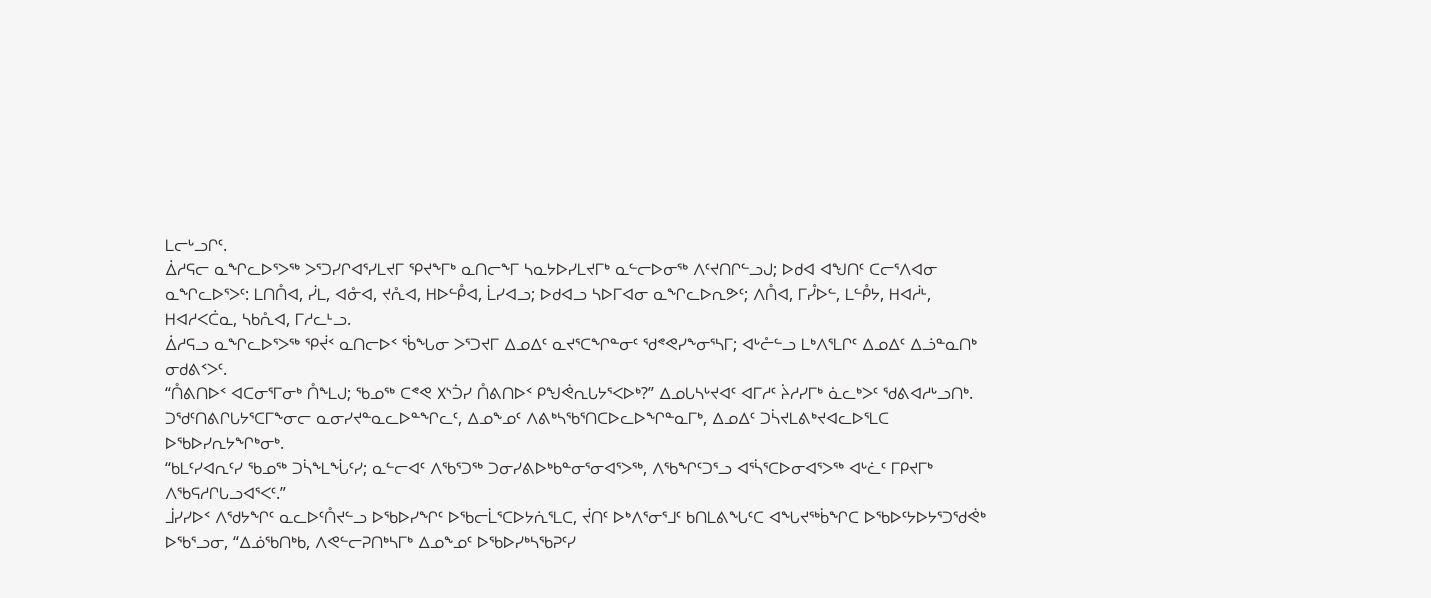ᒪᓕᒡᓗᒋᑦ.
ᐄᓱᕋᓕ ᓇᖏᓚᐅᕐᐳᖅ ᐳᕐᑐᓯᒋᐊᕐᓯᒪᔪᒥ ᕿᔪᖕᒥᒃ ᓇᑎᓕᖕᒥ ᓴᓇᔭᐅᓯᒪᔪᒥᒃ ᓇᓪᓕᐅᓂᖅ ᐱᑦᔪᑎᒋᓪᓗᒍ; ᐅᑯᐊ ᐊᖑᑎᑦ ᑕᓕᕐᐱᐊᓂ ᓇᖏᓚᐅᕐᐳᑦ: ᒪᑎᑍᐊ, ᓰᒪ, ᐊᓁᐊ, ᔪᕅᐊ, ᕼᐅᓪᑬᐊ, ᒫᓯᐊᓗ; ᐅᑯᐊᓗ ᓴᐅᒥᐊᓂ ᓇᖏᓚᐅᕆᕗᑦ; ᐱᑍᐊ, ᒥᓮᐅᓪ, ᒪᓪᑬᔭ, ᕼᐊᓲᒻ, ᕼᐊᓱᐸᑖᓇ, ᓴᑲᕅᐊ, ᒥᓱᓚᒻᓗ.
ᐄᓱᕋᓗ ᓇᖏᓚᐅᕐᐳᖅ ᕿᔫᑉ ᓇᑎᓕᐅᑉ ᖄᖓᓂ ᐳᕐᑐᔪᒥ ᐃᓄᐃᑦ ᓇᔪᕐᑕᖏᓐᓂᑦ ᖁᕝᕙᓯᖕᓂᕐᓴᒥ; ᐊᒡᓔᓪᓗ ᒪᒃᐱᕐᒪᒋᑦ ᐃᓄᐃᑦ ᐃᓘᓐᓇᑎᒃ ᓂᑯᕕᑉᐳᑦ.
“ᑍᕕᑎᐅᑉ ᐊᑕᓂᕐᒥᓂᒃ ᑍᖕᒪᒍ; ᖃᓄᖅ ᑕᕝᕙ ᙭ᔅᑑᓯ ᑍᕕᑎᐅᑉ ᑭᖑᕚᕆᒐᔭᕐᐸᐅᒃ?” ᐃᓄᒐᓴᒡᔪᐊᑦ ᐊᒥᓱᑦ ᔩᓱᓯᒥᒃ ᓈᓚᒃᐳᑦ ᖁᕕᐊᓱᒡᓗᑎᒃ.
ᑐᖁᑦᑎᕕᒋᒐᔭᕐᑕᒥᖕᓂᓕ ᓇᓂᓯᔪᓐᓇᓚᐅᓐᖏᓚᑦ, ᐃᓄᖕᓄᑦ ᐱᕕᒃᓴᖃᕐᑎᑕᐅᓚᐅᖏᓐᓇᒥᒃ, ᐃᓄᐃᑦ ᑐᓵᔪᒪᕕᒃᔪᐊᓚᐅᕐᒪᑕ ᐅᖃᐅᓯᕆᔭᖏᒃᓂᒃ.
“ᑲᒪᑦᓯᐊᕆᑦᓯ ᖃᓄᖅ ᑐᓵᖕᒪᖔᑦᓯ; ᓇᓪᓕᐊᑦ ᐱᖃᕐᑐᖅ ᑐᓂᓯᕕᐅᒃᑲᓐᓂᕐᓂᐊᕐᐳᖅ, ᐱᖃᖏᑦᑐᕐᓗ ᐊᕐᓵᕐᑕᐅᓂᐊᕐᐳᖅ ᐊᒡᓛᑦ ᒥᑭᔪᒥᒃ ᐱᖃᕋᓱᒋᒐᓗᐊᕐᐸᑦ.”
ᒨᓯᓯᐅᑉ ᐱᖁᔭᖏᑦ ᓇᓚᐅᑦᑍᔪᓪᓗ ᐅᖃᐅᓯᖏᑦ ᐅᖃᓕᒫᕐᑕᐅᔭᕇᕐᒪᑕ, ᔫᑎᑦ ᐅᒃᐱᕐᓂᕐᒧᑦ ᑲᑎᒪᕕᖓᑦᑕ ᐊᖓᔪᖅᑳᖏᑕ ᐅᖃᐅᑦᔭᐅᔭᕐᑐᖁᕚᒃ ᐅᖃᕐᓗᓂ, “ᐃᓅᖃᑎᒃᑲ, ᐱᕙᓪᓕᕈᑎᒃᓴᒥᒃ ᐃᓄᖕᓄᑦ ᐅᖃᐅᓯᒃᓴᖃᕈᑦᓯ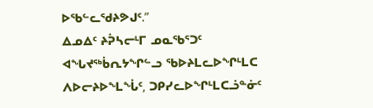ᐅᖃᓪᓚᖁᔨᕗᒍᑦ.”
ᐃᓄᐃᑦ ᔨᕉᓴᓕᒻᒥ ᓄᓇᖃᕐᑐᑦ ᐊᖓᔪᖅᑳᕆᔭᖏᓪᓗ ᖃᐅᔨᒪᓚᐅᖏᒻᒪᑕ ᐱᐅᓕᔨᐅᖕᒪᖔᑦ, ᑐᑭᓯᓚᐅᖏᒻᒪᑕᓘᓐᓃᑦ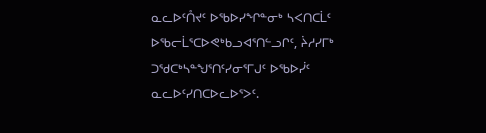ᓇᓚᐅᑦᑍᔪᑦ ᐅᖃᐅᓯᖏᓐᓂᒃ ᓴᐸᑎᑕᒫᑦ ᐅᖃᓕᒫᕐᑕᐅᕙᒃᑲᓗᐊᕐᑎᓪᓗᒋᑦ, ᔩᓱᓯᒥᒃ ᑐᖁᑕᒃᓴᓐᖑᕐᑎᑦᓯᓂᕐᒥᒍᑦ ᐅᖃᐅᓰᑦ ᓇᓚᐅᑦᓯᑎᑕᐅᓚᐅᕐᐳᑦ.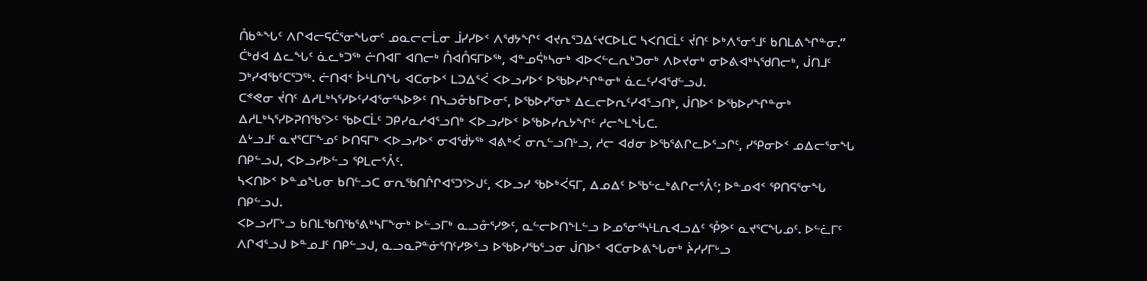ᑍᑲᓐᖓᑦ ᐱᒋᐊᓕᕋᑖᕐᓂᖓᓂᑦ ᓄᓇᓕᓕᒫᓂ ᒨᓯᓯᐅᑉ ᐱᖁᔭᖏᑦ ᐊᔪᕆᕐᑐᐃᑦᔪᑕᐅᒪᑕ ᓴᐸᑎᑕᒫᑦ ᔫᑎᑦ ᐅᒃᐱᕐᓂᕐᒧᑦ ᑲᑎᒪᕕᖏᓐᓂ.”
ᑖᒃᑯᐊ ᐃᓚᖓᑦ ᓈᓚᒃᑐᖅ ᓖᑎᐊᒥ ᐊᑎᓕᒃ ᑍᐊᑍᕋᒥᐅᖅ, ᐊᓐᓄᕌᒃᓴᓂᒃ ᐊᐅᐸᓪᓚᕆᒃᑐᓂᒃ ᐱᐅᔪᓂᒃ ᓂᐅᕕᐊᒃᓴᖁᑎᓕᒃ, ᒎᑎᒧᑦ ᑐᒃᓯᐊᖃᑦᑕᕐᑐᖅ. ᓖᑎᐊᑉ ᐆᒻᒪᑎᖓ ᐊᑕᓂᐅᑉ ᒪᑐᐃᕐᐹ ᐸᐅᓗᓯᐅᑉ ᐅᖃᐅᓯᖏᓐᓂᒃ ᓈᓚᑦᓯᐊᖁᓪᓗᒍ.
ᑕᕝᕙᓂ ᔫᑎᑦ ᐃᓱᒪᒃᓴᕐᓯᐅᑦᓯᐊᕐᓂᕐᓴᐅᕗᑦ ᑎᓴᓗᓁᑲᒥᐅᓂᑦ, ᐅᖃᐅᓯᕐᓂᒃ ᐃᓚᓕᐅᕆᑦᓯᐊᕐᓗᑎᒃ, ᒎᑎᐅᑉ ᐅᖃᐅᓯᖏᓐᓂᒃ ᐃᓱᒪᒃᓴᕐᓯᐅᕈᑎᖃᕐᐳᑦ ᖃᐅᑕᒫᑦ ᑐᑭᓯᓇᓱᐊᕐᓗᑎᒃ ᐸᐅᓗᓯᐅᑉ ᐅᖃᐅᓯᕆᔭᖏᑦ ᓱᓕᖕᒪᖔᑕ.
ᐃᒡᓗᒧᑦ ᓇᔪᕐᑕᒥᖕᓄᑦ ᐅᑎᕋᒥᒃ ᐸᐅᓗᓯᐅᑉ ᓂᐊᖂᔭᖅ ᐊᕕᒃᐹ ᓂᕆᓪᓗᑎᒡᓗ, ᓱᓕ ᐊᑯᓂ ᐅᖃᕐᕕᒋᓚᐅᕐᓗᒋᑦ, ᓯᕿᓂᐅᑉ ᓄᐃᓕᕐᓂᖓ ᑎᑭᓪᓗᒍ, ᐸᐅᓗᓯᐅᓪᓗ ᕿᒪᓕᕐᐰᑦ.
ᓴᐸᑎᐅᑉ ᐅᓐᓄᖓᓂ ᑲᑎᓪᓗᑕ ᓂᕆᖃᑎᒌᒋᐊᕐᑐᕐᐳᒍᑦ, ᐸᐅᓗᓯ ᖃᐅᒃᐹᕋᒥ, ᐃᓄᐃᑦ ᐅᖃᓪᓚᒃᕕᒋᓕᕐᐰᑦ; ᐅᓐᓄᐊᑉ ᕿᑎᕋᕐᓂᖓ ᑎᑭᓪᓗᒍ.
ᐸᐅᓗᓯᒥᒡᓗ ᑲᑎᒪᖃᑎᖃᕐᕕᒃᓴᒥᖕᓂᒃ ᐅᓪᓗᒥᒃ ᓇᓗᓁᕐᓯᕗᑦ, ᓇᓪᓕᐅᑎᖕᒪᓪᓗ ᐅᓄᕐᓂᕐᓴᒻᒪᕆᐊᓗᐃᑦ ᕾᕗᑦ ᓇᔪᕐᑕᖓᓄᑦ. ᐅᓪᓛᒥᑦ ᐱᒋᐊᕐᓗᒍ ᐅᓐᓄᒧᑦ ᑎᑭᓪᓗᒍ, ᓇᓗᓇᕈᓐᓃᕐᑎᑦᓯᕗᕐᓗ ᐅᖃᐅᓯᖃᕐᓗᓂ ᒎᑎᐅᑉ ᐊᑕᓂᐅᕕᖓᓂᒃ ᔩᓱᓯᒥᒡᓗ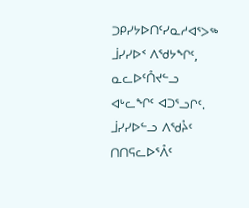ᑐᑭᓯᔭᐅᑎᑦᓯᓇᓱᐊᕐᐳᖅ ᒨᓯᓯᐅᑉ ᐱᖁᔭᖏᑦ, ᓇᓚᐅᑦᑍᔪᓪᓗ ᐊᒡᓚᖏᑦ ᐊᑐᕐᓗᒋᑦ.
ᒨᓯᓯᐅᓪᓗ ᐱᖁᔧᑦ ᑎᑎᕋᓚᐅᕐᐰᑦ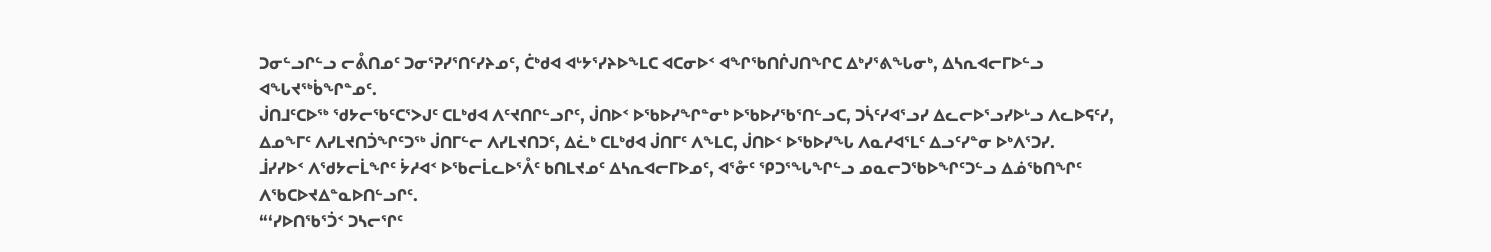ᑐᓂᓪᓗᒋᓪᓗ ᓕᕔᑎᓄᑦ ᑐᓂᕐᕈᓯᕐᑎᑦᓯᔨᓄᑦ, ᑖᒃᑯᐊ ᐊᒡᔭᕐᓯᔨᐅᖕᒪᑕ ᐊᑕᓂᐅᑉ ᐊᖏᖃᑎᒌᒍᑎᖏᑕ ᐃᒃᓯᕐᕕᖓᓂᒃ, ᐃᓴᕆᐊᓕᒥᐅᓪᓗ ᐊᖓᔪᖅᑳᖏᓐᓄᑦ.
ᒎᑎᒧᑦᑕᐅᖅ ᖁᔭᓕᖃᑦᑕᕐᐳᒍᑦ ᑕᒪᒃᑯᐊ ᐱᑦᔪᑎᒋᓪᓗᒋᑦ, ᒎᑎᐅᑉ ᐅᖃᐅᓯᖏᓐᓂᒃ ᐅᖃᐅᓯᖃᕐᑎᓪᓗᑕ, ᑐᓵᑦᓯᐊᕐᓗᓯ ᐃᓚᓕᐅᕐᓗᓯᐅᒡᓗ ᐱᓚᐅᕋᑦᓯ, ᐃᓄᖕᒥᑦ ᐱᓯᒪᔪᑎᑑᖏᑦᑐᖅ ᒎᑎᒥᓪᓕ ᐱᓯᒪᔪᑎᑐᑦ, ᐃᓛᒃ ᑕᒪᒃᑯᐊ ᒎᑎᒥᑦ ᐱᖕᒪᑕ, ᒎᑎᐅᑉ ᐅᖃᐅᓯᖓ ᐱᓇᓱᐊᕐᒪᑦ ᐃᓗᑦᓯᓐᓂ ᐅᒃᐱᕐᑐᓯ.
ᒨᓯᓯᐅᑉ ᐱᖁᔭᓕᒫᖏᑦ ᔮᓱᐊᑉ ᐅᖃᓕᒫᓚᐅᕐᐰᑦ ᑲᑎᒪᔪᓄᑦ ᐃᓴᕆᐊᓕᒥᐅᓄᑦ, ᐊᕐᓁᑦ ᕿᑐᕐᖓᖏᓪᓗ ᓄᓇᓕᑐᖃᐅᖏᑦᑐᓪᓗ ᐃᓅᖃᑎᖏᑦ ᐱᖃᑕᐅᔪᐃᓐᓇᐅᑎᓪᓗᒋᑦ.
“‘ᓯᐅᑎᖃᕐᑑᑉ ᑐᓴᓕᕐᒋᑦ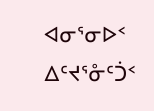ᐊᓂᕐᓂᐅᑉ ᐃᑦᔪᕐᓁᑦᑑᑉ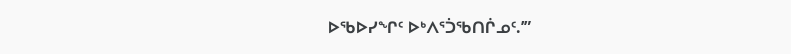ᐅᖃᐅᓯᖏᑦ ᐅᒃᐱᕐᑑᖃᑎᒌᓄᑦ.’”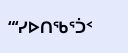“‘ᓯᐅᑎᖃᕐᑑᑉ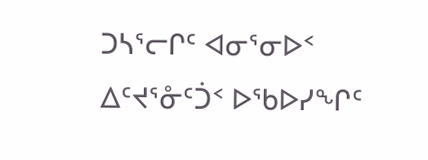ᑐᓴᕐᓕᒋᑦ ᐊᓂᕐᓂᐅᑉ ᐃᑦᔪᕐᓁᑦᑑᑉ ᐅᖃᐅᓯᖏᑦ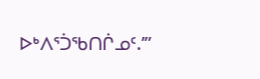ᐅᒃᐱᕐᑑᖃᑎᒌᓄᑦ.’”